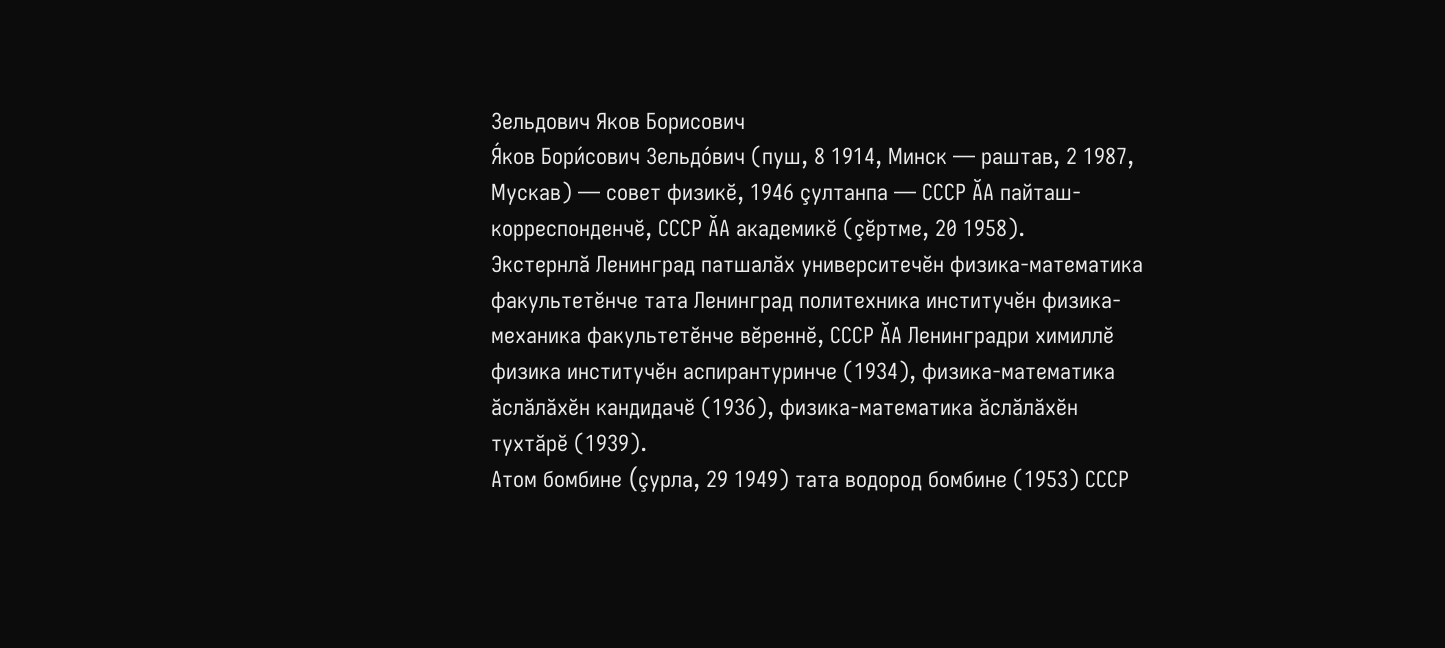Зельдович Яков Борисович
Я́ков Бори́сович Зельдо́вич (пуш, 8 1914, Минск — раштав, 2 1987, Мускав) — совет физикĕ, 1946 çултанпа — СССР ĂА пайташ-корреспонденчĕ, СССР ĂА академикĕ (çĕртме, 20 1958).
Экстернлă Ленинград патшалăх университечĕн физика-математика факультетĕнче тата Ленинград политехника институчĕн физика-механика факультетĕнче вĕреннĕ, СССР ĂА Ленинградри химиллĕ физика институчĕн аспирантуринче (1934), физика-математика ăслăлăхĕн кандидачĕ (1936), физика-математика ăслăлăхĕн тухтăрĕ (1939).
Атом бомбине (çурла, 29 1949) тата водород бомбине (1953) СССР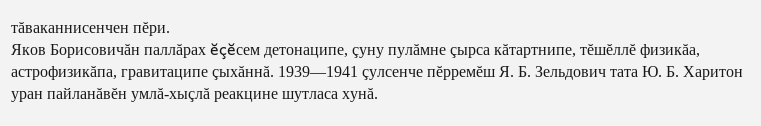тăваканнисенчен пĕри.
Яков Борисовичăн паллăрах ĕçĕсем детонаципе, çуну пулăмне çырса кăтартнипе, тĕшĕллĕ физикăа, астрофизикăпа, гравитаципе çыхăннă. 1939—1941 çулсенче пĕрремĕш Я. Б. Зельдович тата Ю. Б. Харитон уран пайланăвĕн умлă-хыçлă реакцине шутласа хунă.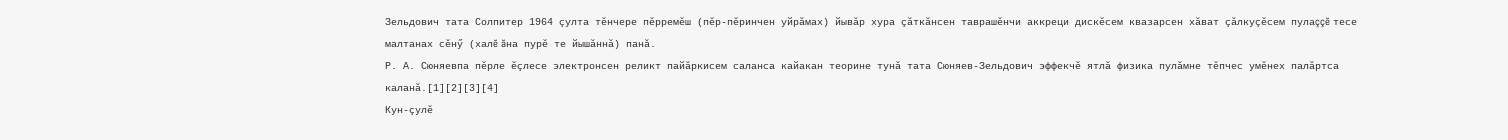Зельдович тата Солпитер 1964 çулта тĕнчере пĕрремĕш (пĕр-пĕринчен уйрăмах) йывăр хура çăткăнсен таврашĕнчи аккреци дискĕсем квазарсен хăват çăлкуçĕсем пулаççĕ тесе малтанах сĕнӳ (халĕ ăна пурĕ те йышăннă) панă.
Р. А. Сюняевпа пĕрле ĕçлесе электронсен реликт пайăркисем саланса кайакан теорине тунă тата Сюняев-Зельдович эффекчĕ ятлă физика пулăмне тĕпчес умĕнех палăртса каланă.[1][2][3][4]
Кун-çулĕ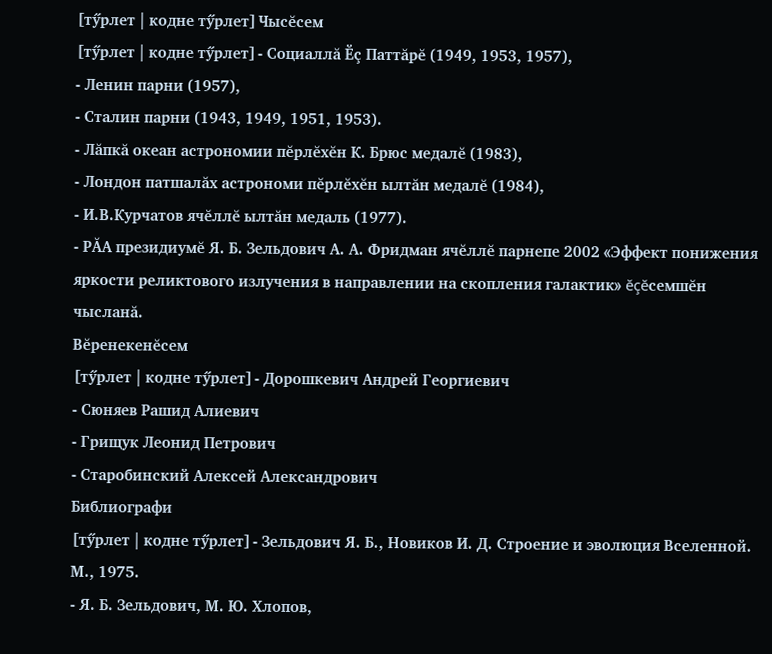[тӳрлет | кодне тӳрлет]Чысĕсем
[тӳрлет | кодне тӳрлет]- Социаллă Ӗç Паттăрĕ (1949, 1953, 1957),
- Ленин парни (1957),
- Сталин парни (1943, 1949, 1951, 1953).
- Лăпкă океан астрономии пĕрлĕхĕн К. Брюс медалĕ (1983),
- Лондон патшалăх астрономи пĕрлĕхĕн ылтăн медалĕ (1984),
- И.В.Курчатов ячĕллĕ ылтăн медаль (1977).
- РĂА президиумĕ Я. Б. Зельдович А. А. Фридман ячĕллĕ парнепе 2002 «Эффект понижения яркости реликтового излучения в направлении на скопления галактик» ĕçĕсемшĕн чысланă.
Вĕренекенĕсем
[тӳрлет | кодне тӳрлет]- Дорошкевич Андрей Георгиевич
- Сюняев Рашид Алиевич
- Грищук Леонид Петрович
- Старобинский Алексей Александрович
Библиографи
[тӳрлет | кодне тӳрлет]- Зельдович Я. Б., Новиков И. Д. Строение и эволюция Вселенной. М., 1975.
- Я. Б. Зельдович, М. Ю. Хлопов,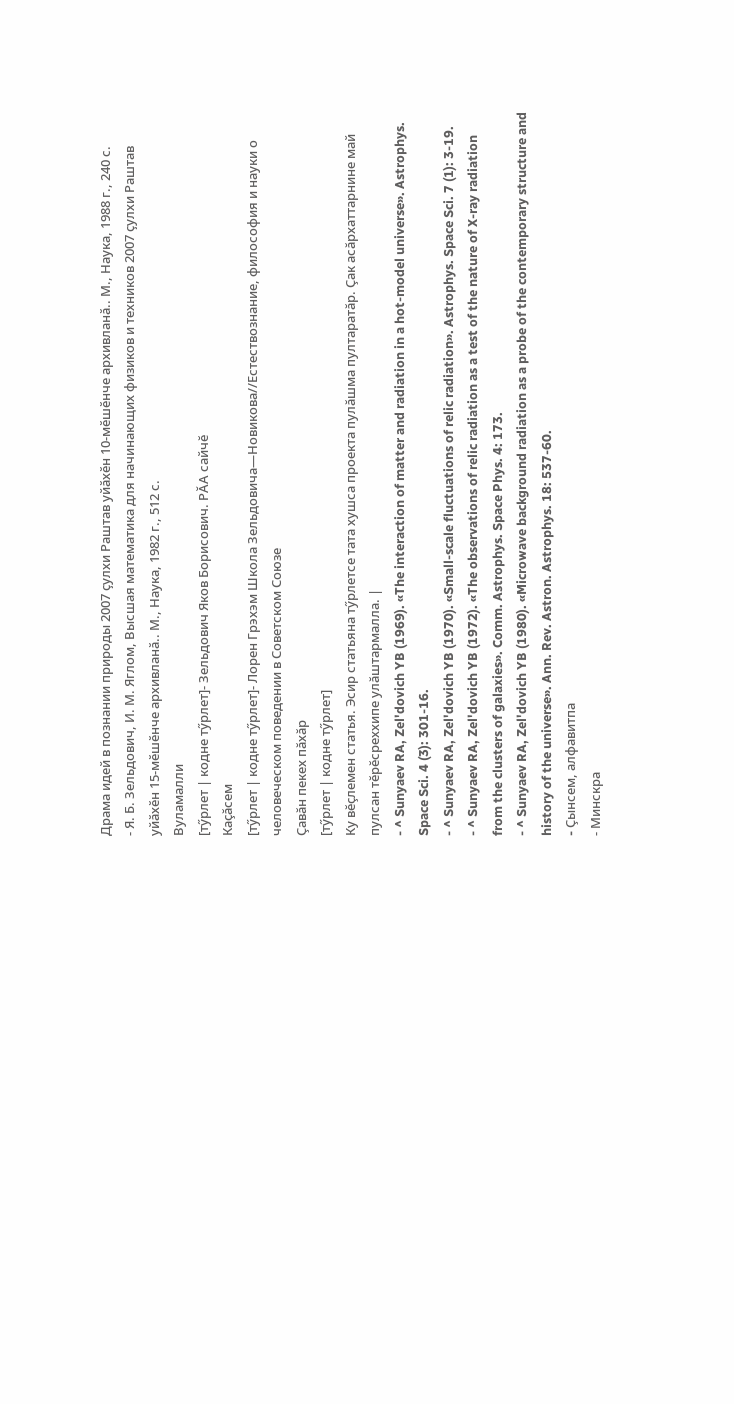Драма идей в познании природы 2007 ҫулхи Раштав уйӑхӗн 10-мӗшӗнче архивланӑ.. М., Наука, 1988 г., 240 с.
- Я. Б. Зельдович, И. М. Яглом, Высшая математика для начинающих физиков и техников 2007 ҫулхи Раштав уйӑхӗн 15-мӗшӗнче архивланӑ.. М., Наука, 1982 г., 512 с.
Вуламалли
[тӳрлет | кодне тӳрлет]- Зельдович Яков Борисович. РĂА сайчĕ
Каçăсем
[тӳрлет | кодне тӳрлет]- Лорен Грэхэм Школа Зельдовича—Новикова//Естествознание, философия и науки о человеческом поведении в Советском Союзе
Çавăн пекех пăхăр
[тӳрлет | кодне тӳрлет]
Ку вĕçлемен статья. Эсир статьяна тӳрлетсе тата хушса проекта пулăшма пултаратăр. Çак асăрхаттарнине май пулсан тĕрĕсреххипе улăштармалла. |
- ^ Sunyaev RA, Zel'dovich YB (1969). «The interaction of matter and radiation in a hot-model universe». Astrophys. Space Sci. 4 (3): 301-16.
- ^ Sunyaev RA, Zel'dovich YB (1970). «Small-scale fluctuations of relic radiation». Astrophys. Space Sci. 7 (1): 3-19.
- ^ Sunyaev RA, Zel'dovich YB (1972). «The observations of relic radiation as a test of the nature of X-ray radiation from the clusters of galaxies». Comm. Astrophys. Space Phys. 4: 173.
- ^ Sunyaev RA, Zel'dovich YB (1980). «Microwave background radiation as a probe of the contemporary structure and history of the universe». Ann. Rev. Astron. Astrophys. 18: 537-60.
- Çынсем, алфавитпа
- Минскра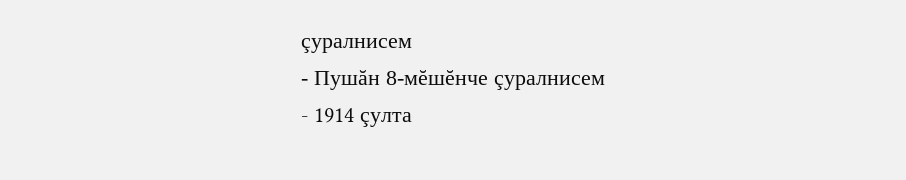çуралнисем
- Пушăн 8-мĕшĕнче çуралнисем
- 1914 çулта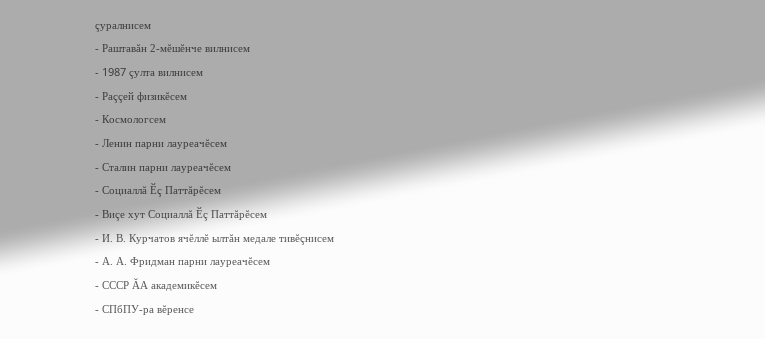çуралнисем
- Раштавăн 2-мĕшĕнче вилнисем
- 1987 çулта вилнисем
- Раççей физикĕсем
- Космологсем
- Ленин парни лауреачĕсем
- Сталин парни лауреачĕсем
- Социаллă Ӗç Паттăрĕсем
- Виçе хут Социаллă Ӗç Паттăрĕсем
- И. В. Курчатов ячĕллĕ ылтăн медале тивĕçнисем
- А. А. Фридман парни лауреачĕсем
- СССР ĂА академикĕсем
- СПбПУ-ра вĕренсе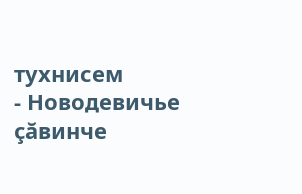тухнисем
- Новодевичье çăвинче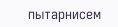пытарнисем